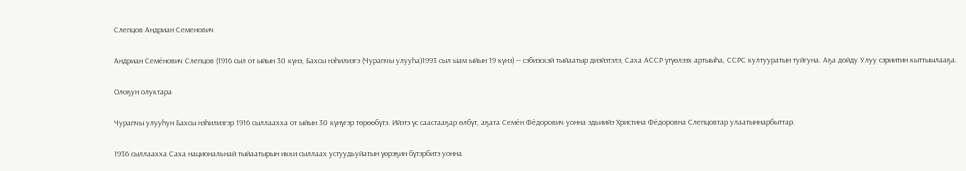Слепцов Андриан Семенович

Андриан Семёнович Слепцов (1916 сыл от ыйын 30 күнэ, Бахсы нэһилиэгэ (Чурапчы улууһа)1993 сыл ыам ыйын 19 күнэ) — сэбиэскэй тыйаатыр диэйэтэлэ, Саха АССР үтүөлээх артыыһа, ССРС култууратын туйгуна. Аҕа дойду Улуу сэриитин кыттыылааҕа.

Олоҕун олуктара

Чурапчы улууһун Бахсы нэһилиэгэр 1916 сыллаахха от ыйын 30 күнүгэр төрөөбүтэ. Ийэтэ үс саастааҕар өлбүт, аҕата Семён Фёдорович уонна эдьиийэ Христина Фёдоровна Слепцовтар улаатыннарбыттар.

1936 сыллаахха Саха национальнай тыйаатырын икки сыллаах устуудьуйатын үөрэҕин бүтэрбитэ уонна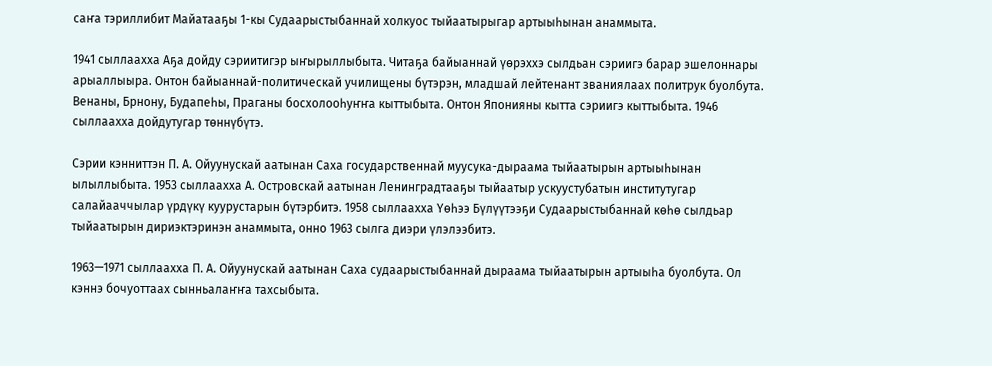саҥа тэриллибит Майатааҕы 1-кы Судаарыстыбаннай холкуос тыйаатырыгар артыыһынан анаммыта.

1941 сыллаахха Аҕа дойду сэриитигэр ыҥырыллыбыта. Читаҕа байыаннай үөрэххэ сылдьан сэриигэ барар эшелоннары арыаллыыра. Онтон байыаннай-политическай училищены бүтэрэн, младшай лейтенант званиялаах политрук буолбута. Венаны, Брнону, Будапеһы, Праганы босхолооһуҥҥа кыттыбыта. Онтон Японияны кытта сэриигэ кыттыбыта. 1946 сыллаахха дойдутугар төннүбүтэ.

Сэрии кэнниттэн П. А. Ойуунускай аатынан Саха государственнай муусука-дыраама тыйаатырын артыыһынан ылыллыбыта. 1953 сыллаахха А. Островскай аатынан Ленинградтааҕы тыйаатыр ускуустубатын институтугар салайааччылар үрдүкү куурустарын бүтэрбитэ. 1958 сыллаахха Үөһээ Бүлүүтээҕи Судаарыстыбаннай көһө сылдьар тыйаатырын дириэктэринэн анаммыта, онно 1963 сылга диэри үлэлээбитэ.

1963—1971 сыллаахха П. А. Ойуунускай аатынан Саха судаарыстыбаннай дыраама тыйаатырын артыыһа буолбута. Ол кэннэ бочуоттаах сынньалаҥҥа тахсыбыта.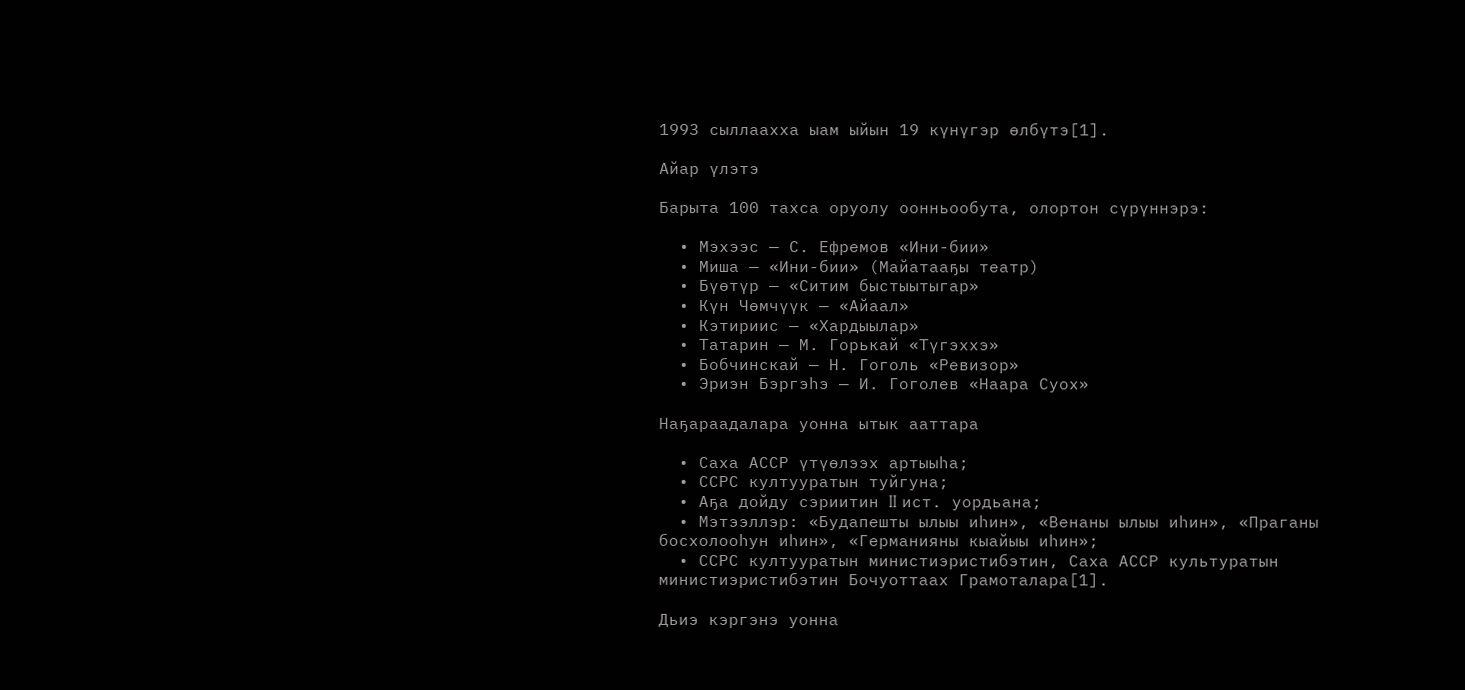1993 сыллаахха ыам ыйын 19 күнүгэр өлбүтэ[1].

Айар үлэтэ

Барыта 100 тахса оруолу оонньообута, олортон сүрүннэрэ:

  • Мэхээс — С. Ефремов «Ини-бии»
  • Миша — «Ини-бии» (Майатааҕы театр)
  • Бүөтүр — «Ситим быстыытыгар»
  • Күн Чөмчүүк — «Айаал»
  • Кэтириис — «Хардыылар»
  • Татарин — М. Горькай «Түгэххэ»
  • Бобчинскай — Н. Гоголь «Ревизор»
  • Эриэн Бэргэһэ — И. Гоголев «Наара Суох»

Наҕараадалара уонна ытык ааттара

  • Саха АССР үтүөлээх артыыһа;
  • ССРС култууратын туйгуна;
  • Аҕа дойду сэриитин II ист. уордьана;
  • Мэтээллэр: «Будапешты ылыы иһин», «Венаны ылыы иһин», «Праганы босхолооһун иһин», «Германияны кыайыы иһин»;
  • ССРС култууратын министиэристибэтин, Саха АССР культуратын министиэристибэтин Бочуоттаах Грамоталара[1].

Дьиэ кэргэнэ уонна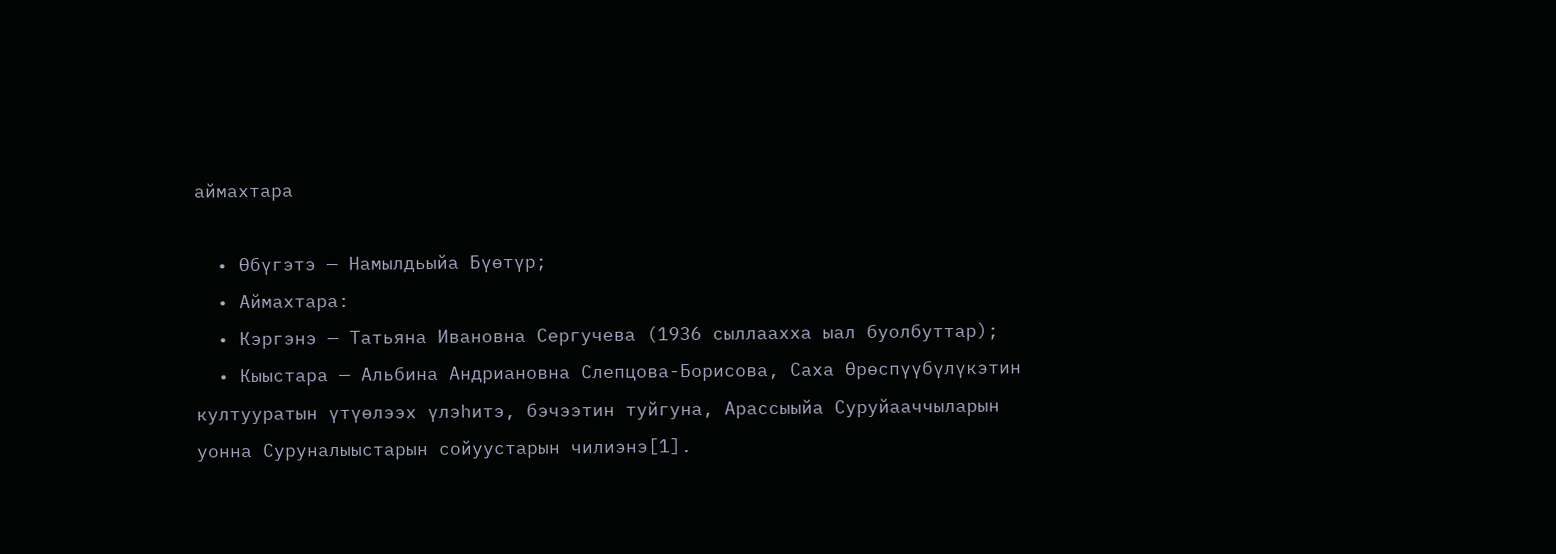аймахтара

  • Өбүгэтэ — Намылдьыйа Бүөтүр;
  • Аймахтара:
  • Кэргэнэ — Татьяна Ивановна Сергучева (1936 сыллаахха ыал буолбуттар);
  • Кыыстара — Альбина Андриановна Слепцова-Борисова, Саха Өрөспүүбүлүкэтин култууратын үтүөлээх үлэһитэ, бэчээтин туйгуна, Арассыыйа Суруйааччыларын уонна Суруналыыстарын сойуустарын чилиэнэ[1].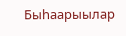Быһаарыылар